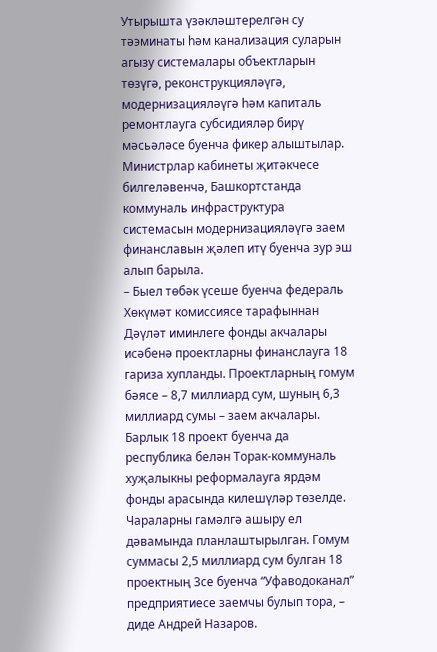Утырышта үзәкләштерелгән су тәэминаты һәм канализация суларын агызу системалары объектларын төзүгә, реконструкцияләүгә, модернизацияләүгә һәм капиталь ремонтлауга субсидияләр бирү мәсьәләсе буенча фикер алыштылар.
Министрлар кабинеты җитәкчесе билгеләвенчә, Башкортстанда коммуналь инфраструктура системасын модернизацияләүгә заем финанславын җәлеп итү буенча зур эш алып барыла.
– Быел төбәк үсеше буенча федераль Хөкүмәт комиссиясе тарафыннан Дәүләт иминлеге фонды акчалары исәбенә проектларны финанслауга 18 гариза хупланды. Проектларның гомум бәясе – 8,7 миллиард сум, шуның 6,3 миллиард сумы – заем акчалары. Барлык 18 проект буенча да республика белән Торак-коммуналь хуҗалыкны реформалауга ярдәм фонды арасында килешүләр төзелде. Чараларны гамәлгә ашыру ел дәвамында планлаштырылган. Гомум суммасы 2,5 миллиард сум булган 18 проектның 3се буенча “Уфаводоканал” предприятиесе заемчы булып тора, – диде Андрей Назаров.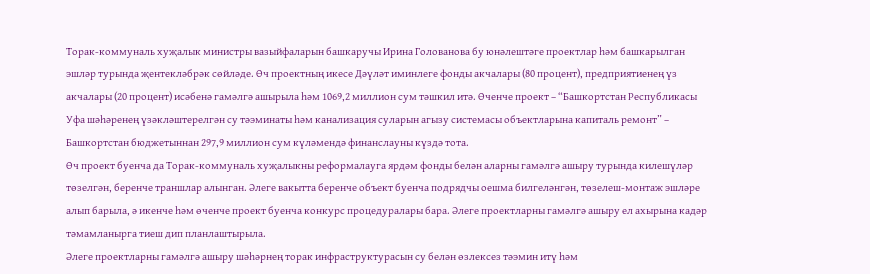Торак-коммуналь хуҗалык министры вазыйфаларын башкаручы Ирина Голованова бу юнәлештәге проектлар һәм башкарылган эшләр турында җентекләбрәк сөйләде. Өч проектның икесе Дәүләт иминлеге фонды акчалары (80 процент), предприятиенең үз акчалары (20 процент) исәбенә гамәлгә ашырыла һәм 1069,2 миллион сум тәшкил итә. Өченче проект – “Башкортстан Республикасы Уфа шәһәренең үзәкләштерелгән су тәэминаты һәм канализация суларын агызу системасы объектларына капиталь ремонт” – Башкортстан бюджетыннан 297,9 миллион сум күләмендә финанслауны күздә тота.
Өч проект буенча да Торак-коммуналь хуҗалыкны реформалауга ярдәм фонды белән аларны гамәлгә ашыру турында килешүләр төзелгән, беренче траншлар алынган. Әлеге вакытта беренче объект буенча подрядчы оешма билгеләнгән, төзелеш-монтаж эшләре алып барыла, ә икенче һәм өченче проект буенча конкурс процедуралары бара. Әлеге проектларны гамәлгә ашыру ел ахырына кадәр тәмамланырга тиеш дип планлаштырыла.
Әлеге проектларны гамәлгә ашыру шәһәрнең торак инфраструктурасын су белән өзлексез тәэмин итү һәм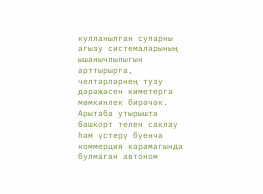кулланылган суларны агызу системаларының ышанычлылыгын арттырырга, челтәрләрнең тузу дәрәҗәсен киметергә мөмкинлек бирәчәк.
Арытаба утырышта башкорт телен саклау һәм үстерү буенча коммерция карамагында булмаган автоном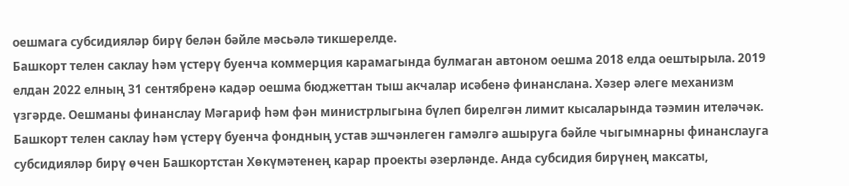оешмага субсидияләр бирү белән бәйле мәсьәлә тикшерелде.
Башкорт телен саклау һәм үстерү буенча коммерция карамагында булмаган автоном оешма 2018 елда оештырыла. 2019 елдан 2022 елның 31 сентябренә кадәр оешма бюджеттан тыш акчалар исәбенә финанслана. Хәзер әлеге механизм үзгәрде. Оешманы финанслау Мәгариф һәм фән министрлыгына бүлеп бирелгән лимит кысаларында тәэмин ителәчәк.
Башкорт телен саклау һәм үстерү буенча фондның устав эшчәнлеген гамәлгә ашыруга бәйле чыгымнарны финанслауга субсидияләр бирү өчен Башкортстан Хөкүмәтенең карар проекты әзерләнде. Анда субсидия бирүнең максаты,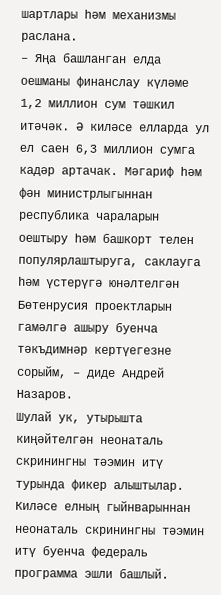шартлары һәм механизмы раслана.
– Яңа башланган елда оешманы финанслау күләме 1,2 миллион сум тәшкил итәчәк. Ә киләсе елларда ул ел саен 6,3 миллион сумга кадәр артачак. Мәгариф һәм фән министрлыгыннан республика чараларын оештыру һәм башкорт телен популярлаштыруга, саклауга һәм үстерүгә юнәлтелгән Бөтенрусия проектларын гамәлгә ашыру буенча тәкъдимнәр кертүегезне сорыйм, – диде Андрей Назаров.
Шулай ук, утырышта киңәйтелгән неонаталь скринингны тәэмин итү турында фикер алыштылар.
Киләсе елның гыйнварыннан неонаталь скринингны тәэмин итү буенча федераль программа эшли башлый.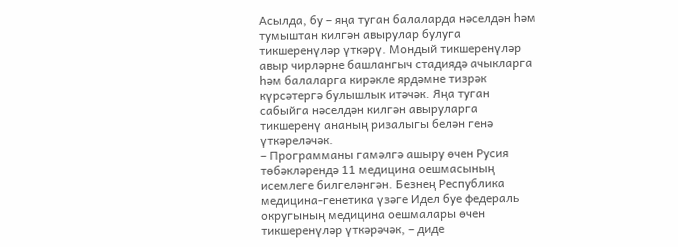Асылда, бу – яңа туган балаларда нәселдән һәм тумыштан килгән авырулар булуга тикшеренүләр үткәрү. Мондый тикшеренүләр авыр чирләрне башлангыч стадиядә ачыкларга һәм балаларга кирәкле ярдәмне тизрәк күрсәтергә булышлык итәчәк. Яңа туган сабыйга нәселдән килгән авыруларга тикшеренү ананың ризалыгы белән генә үткәреләчәк.
– Программаны гамәлгә ашыру өчен Русия төбәкләрендә 11 медицина оешмасының исемлеге билгеләнгән. Безнең Республика медицина-генетика үзәге Идел буе федераль округының медицина оешмалары өчен тикшеренүләр үткәрәчәк, – диде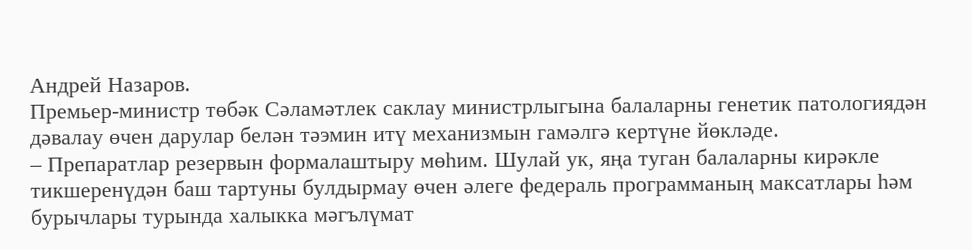Андрей Назаров.
Премьер-министр төбәк Сәламәтлек саклау министрлыгына балаларны генетик патологиядән дәвалау өчен дарулар белән тәэмин итү механизмын гамәлгә кертүне йөкләде.
– Препаратлар резервын формалаштыру мөһим. Шулай ук, яңа туган балаларны кирәкле тикшеренүдән баш тартуны булдырмау өчен әлеге федераль программаның максатлары һәм бурычлары турында халыкка мәгълүмат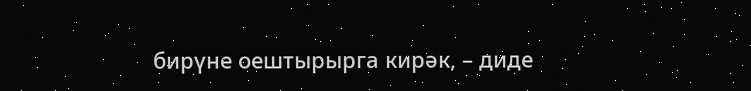бирүне оештырырга кирәк, – диде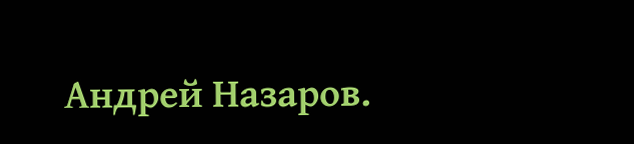Андрей Назаров.